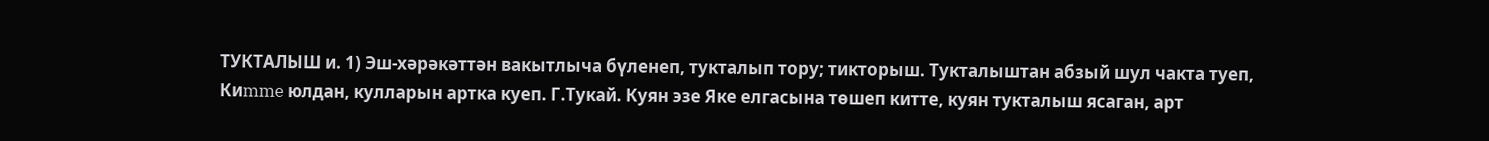ТУКТАЛЫШ и. 1) Эш-хәрәкәттән вакытлыча бүленеп, тукталып тору; тикторыш. Тукталыштан абзый шул чакта туеп, Киmme юлдан, кулларын артка куеп. Г.Тукай. Куян эзе Яке елгасына төшеп китте, куян тукталыш ясаган, арт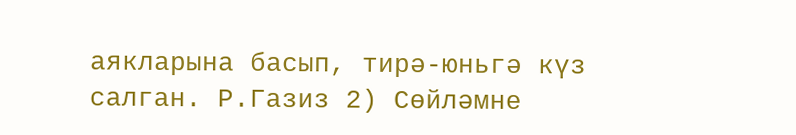аякларына басып, тирә-юньгә күз салган. Р.Газиз 2) Сөйләмне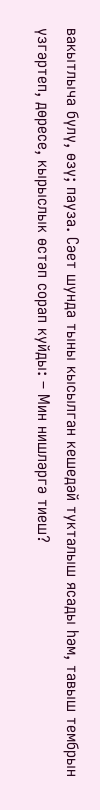вакытлыча бүлү, өзү; пауза. Сәет шунда тыны кысылган кешедәй тукталыш ясады һәм, тавыш тембрын үзгәртеп, дөресе, кырыслык өстәп сорап куйды: – Мин нишләргә тиеш?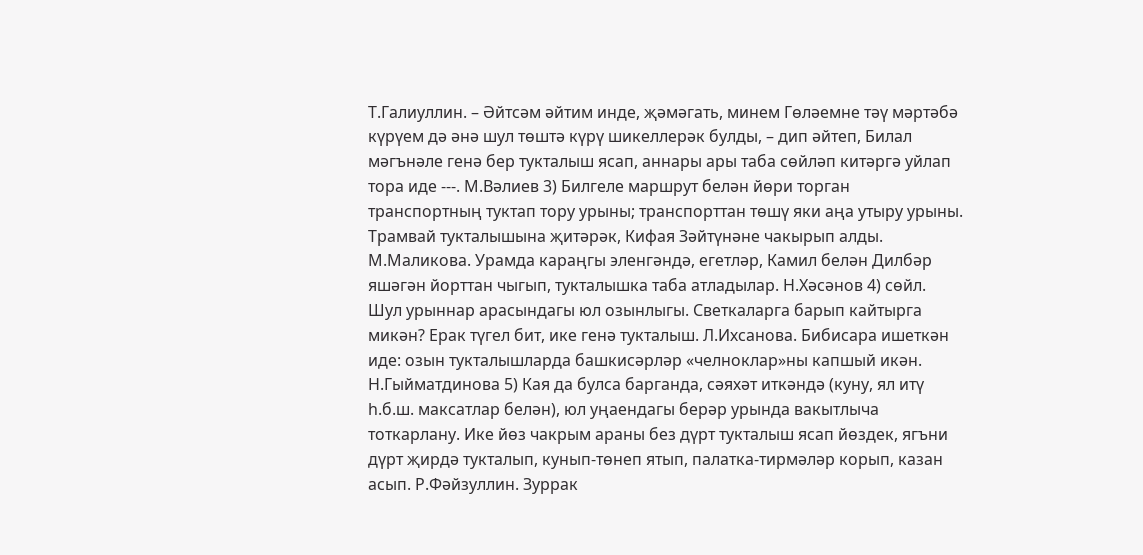Т.Галиуллин. – Әйтсәм әйтим инде, җәмәгать, минем Гөләемне тәү мәртәбә күрүем дә әнә шул төштә күрү шикеллерәк булды, – дип әйтеп, Билал мәгънәле генә бер тукталыш ясап, аннары ары таба сөйләп китәргә уйлап тора иде ---. М.Вәлиев 3) Билгеле маршрут белән йөри торган транспортның туктап тору урыны; транспорттан төшү яки аңа yтыру урыны. Трамвай тукталышына җитәрәк, Кифая Зәйтүнәне чакырып алды. М.Маликова. Урамда караңгы эленгәндә, егетләр, Камил белән Дилбәр яшәгән йорттан чыгып, тукталышка таба атладылар. Н.Хәсәнов 4) сөйл. Шул урыннар арасындагы юл озынлыгы. Светкаларга барып кайтырга микән? Ерак түгел бит, ике генә тукталыш. Л.Ихсанова. Бибисара ишеткән иде: озын тукталышларда башкисәрләр «челноклар»ны капшый икән. Н.Гыйматдинова 5) Кая да булса барганда, сәяхәт иткәндә (куну, ял итү һ.б.ш. максатлар белән), юл уңаендагы берәр ypында вакытлыча тоткарлану. Ике йөз чакрым араны без дүрт тукталыш ясап йөздек, ягъни дүрт җирдә тукталып, кунып-төнеп ятып, палатка-тирмәләр корып, казан асып. Р.Фәйзуллин. Зуррак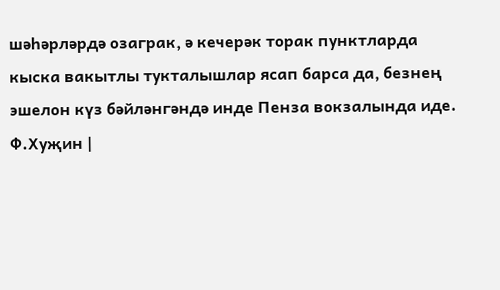шәһәрләрдә озаграк, ә кечерәк торак пунктларда кыска вакытлы тукталышлар ясап барса да, безнең эшелон күз бәйләнгәндә инде Пенза вокзалында иде. Ф.Хуҗин |